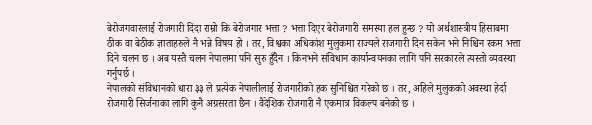बेरोजगवारलाई रोजगारी दिंदा राम्रो कि बेरोजगार भत्ता ? भत्ता दिएर बेरोजगारी समस्या हल हुन्छ ? यो अर्थशास्त्रीय हिसाबमा ठीक वा बेठीक ज्ञाताहरुले नै भन्ने विषय हो । तर, विश्वका अधिकांश मुलुकमा राज्यले राजगारी दिन सकेन भने निश्चिन रकम भत्ता दिने चलन छ । अब यस्तै चलन नेपालमा पनि सुरु हुँदैन । किनभने संविधान कार्यान्वयनका लागि पनि सरकारले त्यस्तो व्यवस्था गर्नुपर्छ ।
नेपालको संविधानको धारा ३३ ले प्रत्येक नेपालीलाई रोजगारीको हक सुनिश्चित गरेको छ । तर, अहिले मुलुकको अवस्था हेर्दा रोजगारी सिर्जनाका लागि कुनै अग्रसरता छैन । वैदेशिक रोजगारी नै एकमात्र विकल्प बनेको छ ।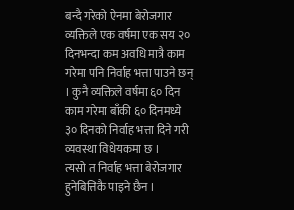बन्दै गरेको ऐनमा बेरोजगार व्यक्तिले एक वर्षमा एक सय २० दिनभन्दा कम अवधि मात्रै काम गरेमा पनि निर्वाह भत्ता पाउने छन् । कुनै व्यक्तिले वर्षमा ६० दिन काम गरेमा बाँकी ६० दिनमध्ये ३० दिनको निर्वाह भत्ता दिने गरी व्यवस्था विधेयकमा छ ।
त्यसो त निर्वाह भत्ता बेरोजगार हुनेबित्तिकै पाइने छैन ।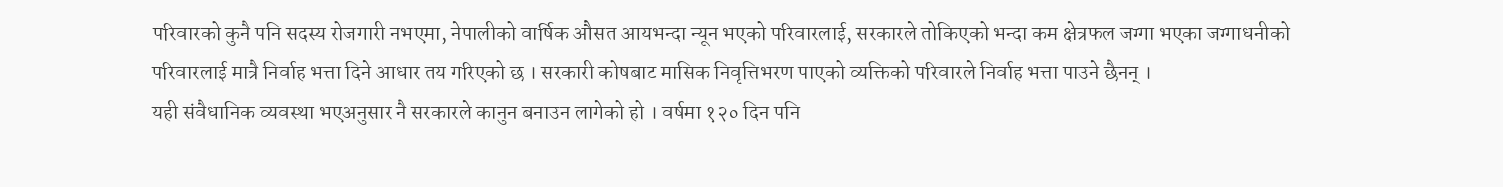परिवारको कुनै पनि सदस्य रोजगारी नभएमा, नेपालीको वार्षिक औसत आयभन्दा न्यून भएको परिवारलाई, सरकारले तोकिएको भन्दा कम क्षेत्रफल जग्गा भएका जग्गाधनीको परिवारलाई मात्रै निर्वाह भत्ता दिने आधार तय गरिएको छ । सरकारी कोषबाट मासिक निवृत्तिभरण पाएको व्यक्तिको परिवारले निर्वाह भत्ता पाउने छैनन् ।
यही संवैधानिक व्यवस्था भएअनुसार नै सरकारले कानुन बनाउन लागेको हो । वर्षमा १२० दिन पनि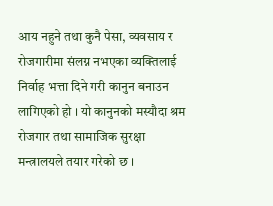आय नहुने तथा कुनै पेसा, व्यवसाय र रोजगारीमा संलग्न नभएका व्यक्तिलाई निर्वाह भत्ता दिने गरी कानुन बनाउन लागिएको हो । यो कानुनको मस्यौदा श्रम रोजगार तथा सामाजिक सुरक्षा मन्त्रालयले तयार गरेको छ ।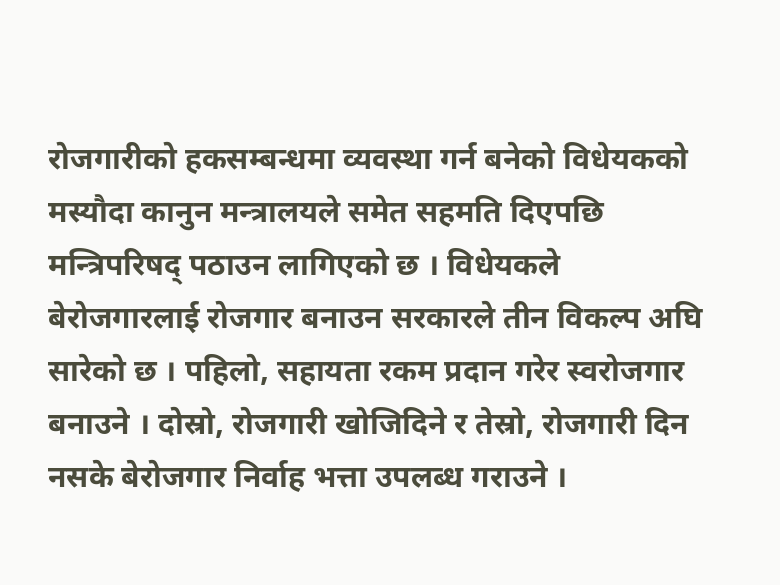रोजगारीको हकसम्बन्धमा व्यवस्था गर्न बनेको विधेयकको मस्यौदा कानुन मन्त्रालयले समेत सहमति दिएपछि मन्त्रिपरिषद् पठाउन लागिएको छ । विधेयकले बेरोजगारलाई रोजगार बनाउन सरकारले तीन विकल्प अघि सारेको छ । पहिलो, सहायता रकम प्रदान गरेर स्वरोजगार बनाउने । दोस्रो, रोजगारी खोजिदिने र तेस्रो, रोजगारी दिन नसके बेरोजगार निर्वाह भत्ता उपलब्ध गराउने ।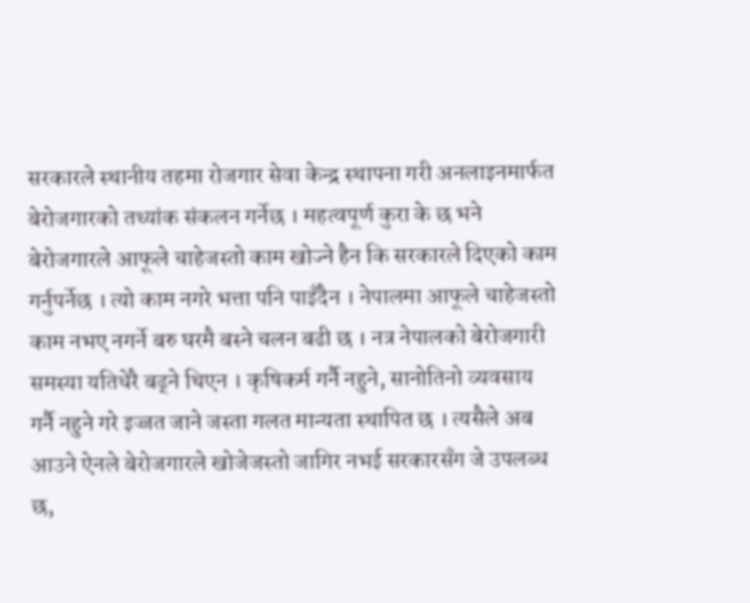सरकारले स्थानीय तहमा रोजगार सेवा केन्द्र स्थापना गरी अनलाइनमार्फत बेरोजगारको तथ्यांक संकलन गर्नेछ । महत्वपूर्ण कुरा के छ भने बेरोजगारले आफूले चाहेजस्तो काम खोज्ने हैन कि सरकारले दिएको काम गर्नुपर्नेछ । त्यो काम नगरे भत्ता पनि पाइँदैन । नेपालमा आफूले चाहेजस्तो काम नभए नगर्ने बरु घरमै बस्ने चलन बढी छ । नत्र नेपालको बेरोजगारी समस्या यतिधेरै बढ्ने थिएन । कृषिकर्म गर्नै नहुने, सानोतिनो व्यवसाय गर्नै नहुने गरे इज्जत जाने जस्ता गलत मान्यता स्थापित छ । त्यसैले अब आउने ऐनले बेरोजगारले खोजेजस्तो जागिर नभई सरकारसँग जे उपलब्ध छ,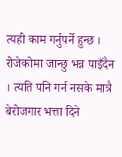त्यही काम गर्नुपर्ने हुन्छ । रोजेकोमा जान्छु भन्न पाइँदैन । त्यति पनि गर्न नसके मात्रै बेरोजगार भत्ता दिने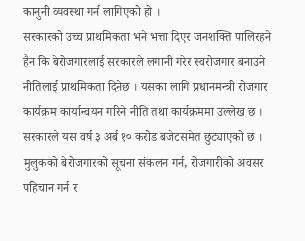कानुनी व्यवस्था गर्न लागिएको हो ।
सरकारको उच्च प्राथमिकता भने भत्ता दिएर जनशक्ति पालिरहने हैन कि बेरोजगारलाई सरकारले लगानी गरेर स्वरोजगार बनाउने नीतिलाई प्राथमिकता दिनेछ । यसका लागि प्रधानमन्त्री रोजगार कार्यक्रम कार्यान्वयन गरिने नीति तथा कार्यक्रममा उल्लेख छ । सरकारले यस वर्ष ३ अर्ब १० करोड बजेटसमेत छुट्याएको छ ।
मुलुकको बेरोजगारको सूचना संकलन गर्न, रोजगारीको अवसर पहिचान गर्न र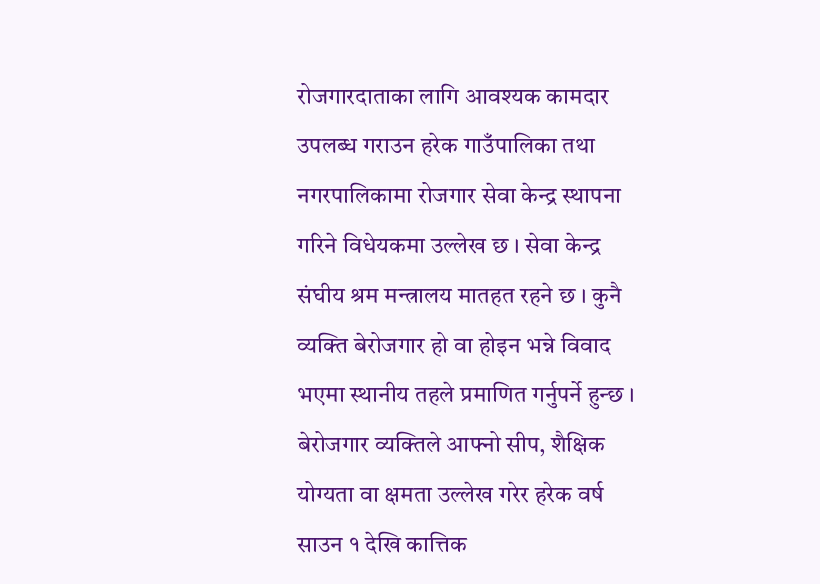रोजगारदाताका लागि आवश्यक कामदार उपलब्ध गराउन हरेक गाउँपालिका तथा नगरपालिकामा रोजगार सेवा केन्द्र स्थापना गरिने विधेयकमा उल्लेख छ । सेवा केन्द्र संघीय श्रम मन्त्रालय मातहत रहने छ । कुनै व्यक्ति बेरोजगार हो वा होइन भन्ने विवाद भएमा स्थानीय तहले प्रमाणित गर्नुपर्ने हुन्छ । बेरोजगार व्यक्तिले आफ्नो सीप, शैक्षिक योग्यता वा क्षमता उल्लेख गरेर हरेक वर्ष साउन १ देखि कात्तिक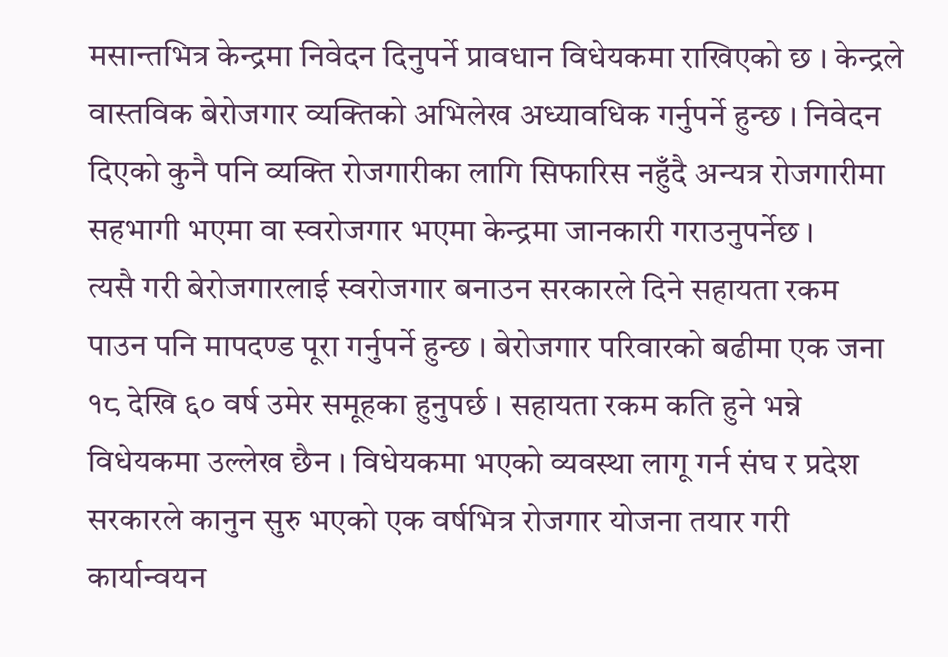मसान्तभित्र केन्द्रमा निवेदन दिनुपर्ने प्रावधान विधेयकमा राखिएको छ । केन्द्रले वास्तविक बेरोजगार व्यक्तिको अभिलेख अध्यावधिक गर्नुपर्ने हुन्छ । निवेदन दिएको कुनै पनि व्यक्ति रोजगारीका लागि सिफारिस नहुँदै अन्यत्र रोजगारीमा सहभागी भएमा वा स्वरोजगार भएमा केन्द्रमा जानकारी गराउनुपर्नेछ ।
त्यसै गरी बेरोजगारलाई स्वरोजगार बनाउन सरकारले दिने सहायता रकम पाउन पनि मापदण्ड पूरा गर्नुपर्ने हुन्छ । बेरोजगार परिवारको बढीमा एक जना १८ देखि ६० वर्ष उमेर समूहका हुनुपर्छ । सहायता रकम कति हुने भन्ने विधेयकमा उल्लेख छैन । विधेयकमा भएको व्यवस्था लागू गर्न संघ र प्रदेश सरकारले कानुन सुरु भएको एक वर्षभित्र रोजगार योजना तयार गरी कार्यान्वयन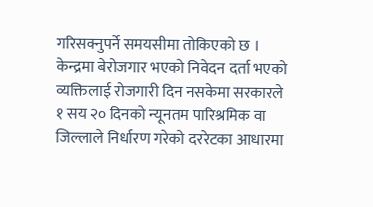गरिसक्नुपर्ने समयसीमा तोकिएको छ ।
केन्द्रमा बेरोजगार भएको निवेदन दर्ता भएको व्यक्तिलाई रोजगारी दिन नसकेमा सरकारले १ सय २० दिनको न्यूनतम पारिश्रमिक वा जिल्लाले निर्धारण गरेको दररेटका आधारमा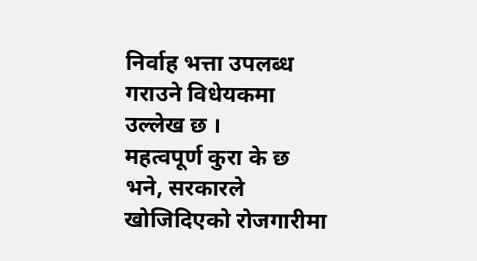निर्वाह भत्ता उपलब्ध गराउने विधेयकमा उल्लेख छ ।
महत्वपूर्ण कुरा के छ भने, सरकारले खोजिदिएको रोजगारीमा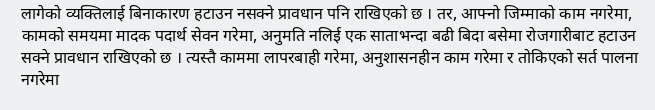लागेको व्यक्तिलाई बिनाकारण हटाउन नसक्ने प्रावधान पनि राखिएको छ । तर, आफ्नो जिम्माको काम नगरेमा, कामको समयमा मादक पदार्थ सेवन गरेमा, अनुमति नलिई एक साताभन्दा बढी बिदा बसेमा रोजगारीबाट हटाउन सक्ने प्रावधान राखिएको छ । त्यस्तै काममा लापरबाही गरेमा, अनुशासनहीन काम गरेमा र तोकिएको सर्त पालना नगरेमा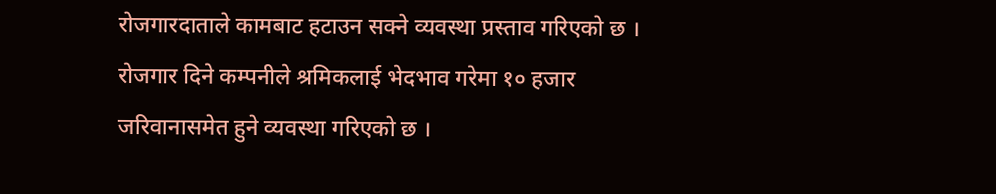रोजगारदाताले कामबाट हटाउन सक्ने व्यवस्था प्रस्ताव गरिएको छ । रोजगार दिने कम्पनीले श्रमिकलाई भेदभाव गरेमा १० हजार जरिवानासमेत हुने व्यवस्था गरिएको छ ।